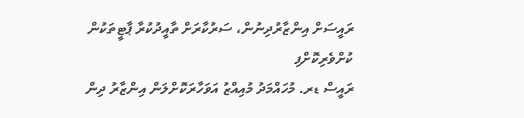ރައީސަށް އިންޒާރުދިނުން، ސަރުކާރަށް ތާއީދުކުރާ ޕާޓީތަކުން ކުށްވެރިކޮށްފި
ރައީސް ޑރ. މުހައްމަދު މުއިއްޒު އަވަހާރަކޮށްލަން އިންޒާރު ދިން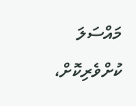މައްސަލަ ކުށްވެރިކޮށް،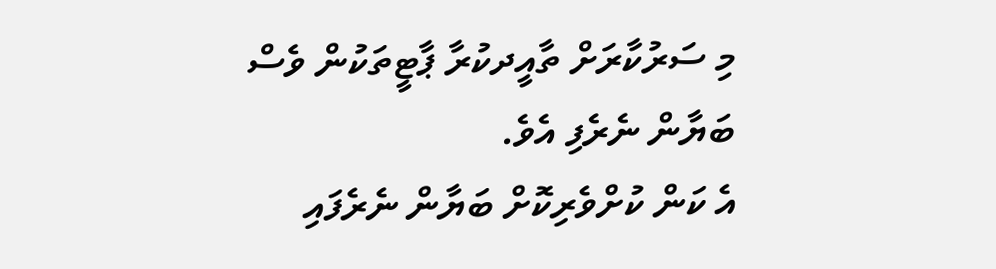މި ސަރުކާރަށް ތާއީދކުރާ ޕާޓީތަކުން ވެސް ބަޔާން ނެރެފި އެވެ.
އެ ކަން ކުށްވެރިކޮށް ބަޔާން ނެރެފައި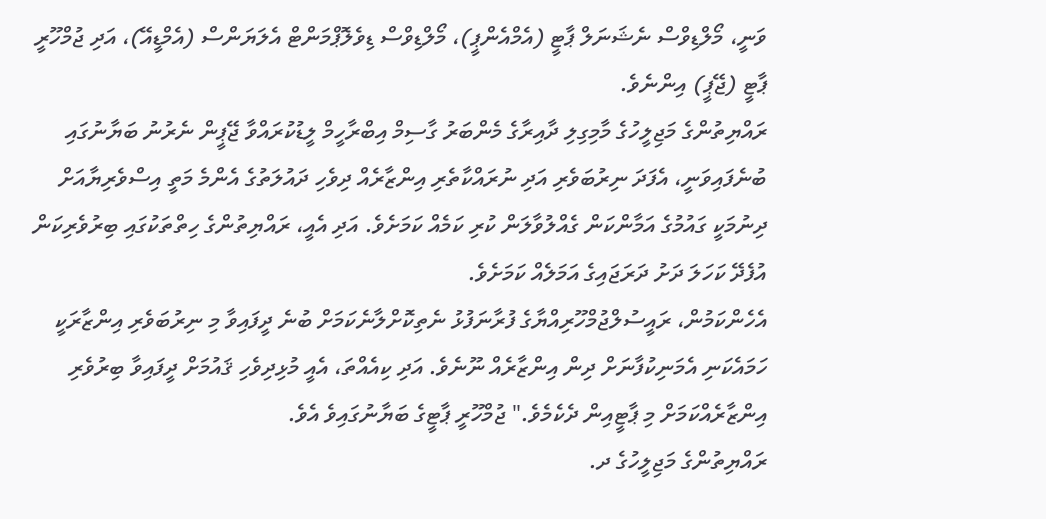ވަނީ، މޯލްޑިވްސް ނެޝަނަލް ޕާޓީ (އެމްއެންޕީ)، މޯލްޑިވްސް ޑިވެލޮޕްމަންޓް އެލަޔަންސް (އެމްޑީއޭ)، އަދި ޖުމްހޫރީ ޕާޓީ (ޖޭޕީ) އިންނެވެ.
ރައްޔިތުންގެ މަޖިލީހުގެ މާމިގިލި ދާއިރާގެ މެންބަރު ގާސިމް އިބްރާހީމް ލީޑުކުރައްވާ ޖޭޕީން ނެރުނު ބަޔާނުގައި ބުނެފައިވަނީ، އެފަދަ ނިރުބަވެރި އަދި ނުރައްކާތެރި އިންޒާރެއް ދިވެހި ދައުލަތުގެ އެންމެ މަތީ އިސްވެރިޔާއަށް ދިނުމަކީ ގައުމުގެ އަމާންކަން ގެއްލުވާލަން ކުރި ކަމެއް ކަމަށެވެ. އަދި އެއީ، ރައްޔިތުންގެ ހިތްތަކުގައި ބިރުވެރިކަން އުފެދޭ ކަހަލަ ދަށު ދަރަޖައިގެ އަމަލެއް ކަމަށެވެ.
އެހެންކަމުން، ރައީސުލްޖުމްހޫރިއްޔާގެ ފުރާނަފުޅު ނެތިކޮށްލާނެކަމަށް ބުނެ ދީފައިވާ މި ނިރުބަވެރި އިންޒާރަކީ ހަމައެކަނި އެމަނިކުފާނަށް ދިން އިންޒާރެއް ނޫނެވެ. އަދި ކިއެއްތަ، އެއީ މުޅިދިވެހި ޤައުމަށް ދީފައިވާ ބިރުވެރި އިންޒާރެއްކަމަށް މި ޕާޓީއިން ދެކެމެވެ." ޖުމްހޫރީ ޕާޓީގެ ބަޔާނުގައިވެ އެވެ.
ރައްޔިތުންގެ މަޖިލީހުގެ ދ.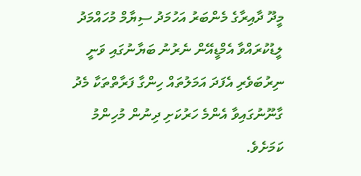މީދޫ ދާއިރާގެ މެންބަރު އަހުމަދު ސިޔާމް މުހައްމަދު ލީޑުކުރައްވާ އެމްޑީއޭން ނެރުނު ބަޔާނުގައި ވަނީ ނިރުބަވެރި އެފަދަ އަމަލުތައް ހިންގާ ފަރާތްތަކާ މެދު ގާނޫނުގައިވާ އެންމެ ހަރުކަށި ދިނުން މުހިންމު ކަމަށެވެ.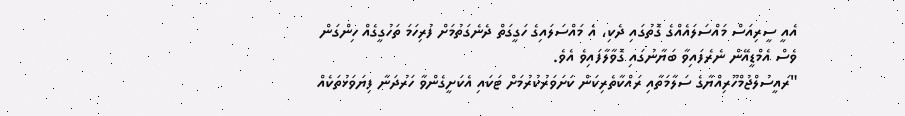އެއީ ސީރިއަސް މައްސަލައެއްގެ ގޮތުގައި ދެކި، އެ މައްސަލައިގެ ހަގީގަތް ދެނެގަތުމަށް ފުރިހަމަ ތަހުގީގެއް ހިންގަން ވެސް އެމްޑީއޭން ނެރެފައިވާ ބަޔާނުގައި ގޮވާލާފައިވެ އެވެ.
"ރައީސުލްޖުމްހޫރިއްޔާގެ ސަލާމަތާއި ރައްކާތެރިކަން ކަށަވަރުކުރުމަށް ޓަކައި އެކަށީގެންވާ ހަރުދަނާ ފިޔަވަޅުތަކެއް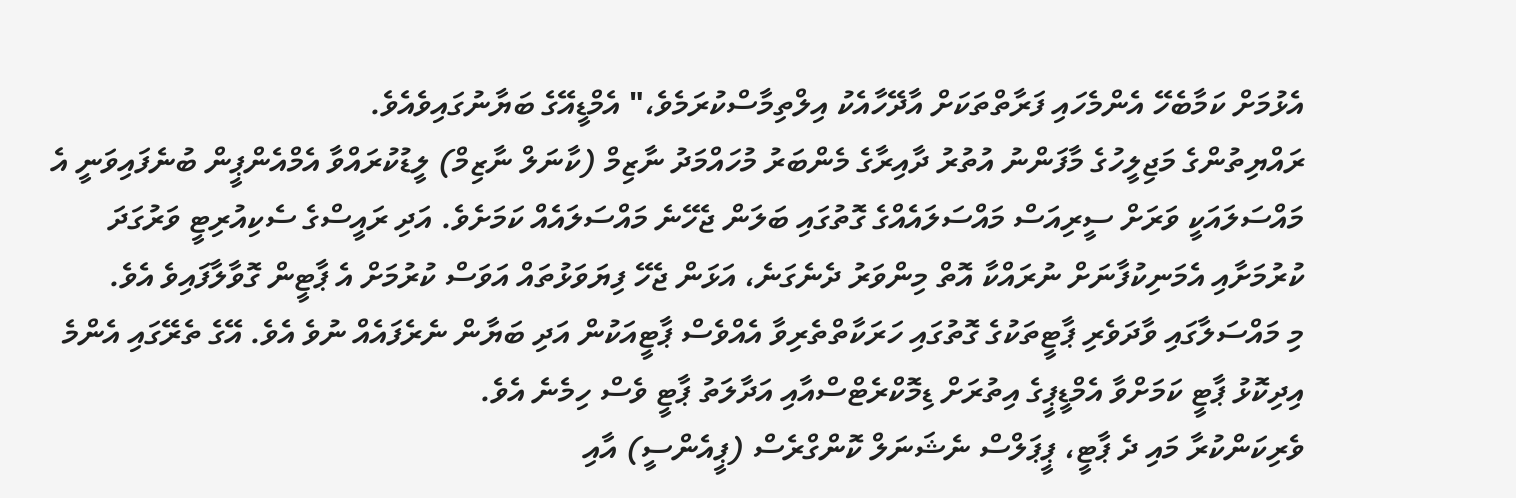އެޅުމަށް ކަމާބެހޭ އެންމެހައި ފަރާތްތަކަށް އާދޭހާއެކު އިލްތިމާސްކުރަމެވެ،" އެމްޑީއޭގެ ބަޔާނުގައިވެއެވެ.
ރައްޔިތުންގެ މަޖިލީހުގެ މާފަންނު އުތުރު ދާއިރާގެ މެންބަރު މުހައްމަދު ނާޒިމް (ކާނަލް ނާޒިމް) ލީޑުކުރައްވާ އެމްއެންޕީން ބުނެފައިވަނީ އެ މައްސަލައަކީ ވަރަށް ސީރިއަސް މައްސަލައެއްގެ ގޮތުގައި ބަލަން ޖެހޭނެ މައްސަލައެއް ކަމަށެވެ. އަދި ރައީސްގެ ސެކިއުރިޓީ ވަރުގަދަ ކުރުމަށާއި އެމަނިކުފާނަށް ނުރައްކާ އޮތް މިންވަރު ދެނެގަނެ، އަޅަން ޖެހޭ ފިޔަވަޅުތައް އަވަސް ކުރުމަށް އެ ޕާޓީން ގޮވާލާފައިވެ އެވެ.
މި މައްސަލާގައި ވާދަވެރި ޕާޓީތަކުގެ ގޮތުގައި ހަރަކާތްތެރިވާ އެއްވެސް ޕާޓީއަކުން އަދި ބަޔާން ނެރެފައެއް ނުވެ އެވެ. އޭގެ ތެރޭގައި އެންމެ އިދިކޮޅު ޕާޓީ ކަމަށްވާ އެމްޑީޕީގެ އިތުރަށް ޑިމޮކްރެޓްސްއާއި އަދާލަތު ޕާޓީ ވެސް ހިމެނެ އެވެ.
ވެރިކަންކުރާ މައި ދެ ޕާޓީ، ޕީޕަލްސް ނެޝަނަލް ކޮންގްރެސް (ޕީއެންސީ) އާއި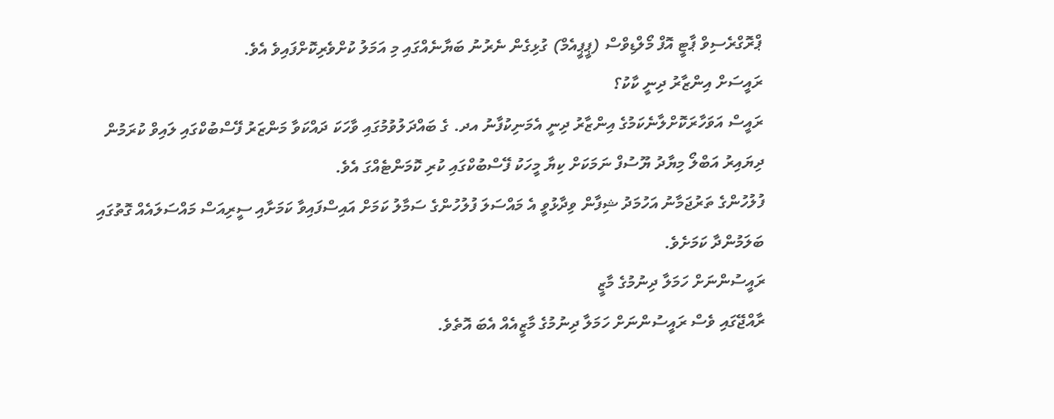ޕްރޮގްރެސިވް ޕާޓީ އޮފް މޯލްޑިވްސް (ޕީޕީއެމް) ގުޅިގެން ނެރުނު ބަޔާނެއްގައި މި އަމަލު ކުށްވެރިކޮށްފައިވެ އެވެ.
ރައީސަށް އިންޒާރު ދިނީ ކާކު؟
ރައީސް އަވަހާރަކޮށްލާނެކަމުގެ އިންޒާރު ދިނީ އެމަނިކުފާނު އދ. ގެ ބައްދަލުވުމުގައި ވާހަކަ ދައްކަވާ މަންޒަރު ފޭސްބުކްގައި ލައިވް ކުރަމުން ދިޔައިރު އަބްލޯ މިޔާދު ޔޫސުފް ނަމަކަށް ކިޔާ މީހަކު ފޭސްބުކްގައި ކުރި ކޮމަންޓެއްގަ އެވެ.
ފުލުހުންގެ ތަރުޖަމާނު އަހުމަދު ޝިފާން ވިދާޅުވީ އެ މައްސަލަ ފުލުހުންގެ ސަމާލު ކަމަށް އައިސްފައިވާ ކަމަށާއި ސީރިއަސް މައްސަލައެއް ގޮތުގައި ބަލަމުންދާ ކަމަށެވެ.
ރައީސުންނަށް ހަމަލާ ދިނުމުގެ މާޒީ
ރާއްޖޭގައި ވެސް ރައީސުންނަށް ހަމަލާ ދިނުމުގެ މާޒީއެއް އެބަ އޮތެވެ.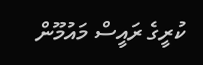ކުރީގެ ރައީސް މައުމޫން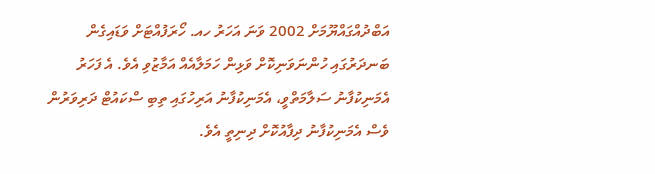އަބްދުއްގައްޔޫމަށް 2002 ވަނަ އަހަރު ހއ. ހޯރަފުއްޓަށް ވަޑައިގެން ބަނދަރުގައި ހުންނަވަނިކޮށް ވަޅިން ހަމަލާއެއް އަމާޒުވި އެވެ. އެ ފަހަރު އެމަނިކުފާނު ސަލާމަތްވީ، އެމަނިކުފާނު އަރިހުގައި ތިބި ސްކައުޓް ދަރިވަރުން ވެސް އެމަނިކުފާނު ދިފާއުކޮށް ދިނިތީ އެވެ.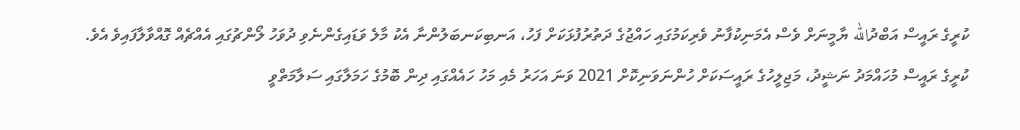ކުރީގެ ރައީސް އަބްދުالله ޔާމީނަށް ވެސް އެމަނިކުފާނު ވެރިކަމުގައި ހައްޖުގެ ދަތުރުފުޅަކަށް ފަހު، އަނބިކަނބަލުންނާ އެކު މާލެ ވަޑައިގެންނެވި ދުވަހު ލޯންޗުގައި އެއްޗެއް ގޮއްވާލާފައިވެ އެވެ.
ކުރީގެ ރައީސް މުހައްމަދު ނަޝީދު، މަޖިލީހުގެ ރައީސަކަށް ހުންނަވަނިކޮށް 2021 ވަނަ އަހަރު މެއި މަހު ހައެއްގައި ދިން ބޮމުގެ ހަމަލާގައި ސަލާމަތްވީ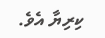ކިރިޔާ އެވެ.